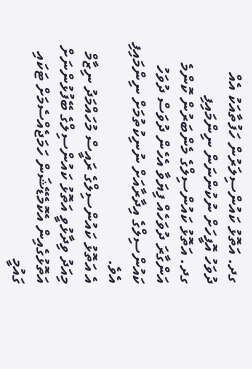ގދ. އަތޮޅު ކައުންސިލަރުން ހަފުތާއަކު އެއް ދުވަހު އޮފީހަށް ނުކުންނަން ނިންމައިފި
ގދ. އަތޮޅު ކައުންސިލްގެ މެންބަރުން ކޮންމެ އަންގާރަ ދުވަހެއް ފިޔަވާ އެހެން ދުވަސް ދުވަހު ކައުންސިލްގެ އިދާރާއަށް ނުނިކުތުމަށް ނިންމައިފި އެވެ.
އެ އަތޮޅު ކައުންސިލްގެ ރައީސް މުހައްމަދު ނިޒާމް މިއަދު ވިދާޅުވީ އަތޮޅު ކައުންސިލްގެ ބޭފުޅުންނަށް އަތޮޅުގެއިން އެކޮމެޑޭޝަން ހަމަޖެއްސެމަށް ޓަކައި ގައުމީ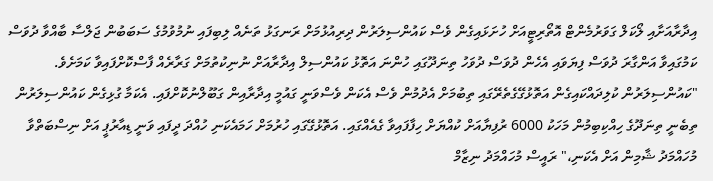އިދާރާއަށާއި ލޯކަލް ގަވަރުމެންޓް އޮތޯރިޓީއަށް ހުށަޅައިގެން ވެސް ކައުންސިލަރުން ދިރިއުޅުމަށް ރަނގަޅު ތަނެއް ލިބިފައި ނުމުވުމުގެ ސަބަބުން ޖަލްސާ ބާއްވާ ދުވަސް ކަމުގައިވާ އަންގާރަ ދުވަސް ފިޔަވައި އެހެން ދުވަސް ދުވަހު ތިނަދޫގައި ހުންނަ އަތޮޅު ކައުންސިލް އިދާރާއަށް ނުނިކުތުމަށް ގަރާރެއް ފާސްކޮށްފައިވާ ކަމަށެވެ.
"ކައުންސިލަރުން ކުލިދައްކައިގެން އަތޮޅުގޭގެތެރޭގައި ތިބުމަށް އެދުމުން ވެސް އެކަން ވެސްވަނީ ގައުމީ އިދާރާއިން ގަބޫލްނުކޮށްފައި. އެކަމާ ގުޅިގެން ކައުންސިލަރުން ތިބެނީ ތިނަދޫގެ ހިއްކިބިމުން މަހަކު 6000 ރުފިޔާއަށް ކުއްޔަށް ހިފާފައިވާ ގެއެއްގައި. އަތޮޅުގޭގައި ހުރުމަށް ހަމައެކަނި ހުއްދަ ދީފައި ވަނީ ޑިއާރުޕީ އަށް ނިސްބަތްވާ މުހައްމަދު ޝާމިން އަށް އެކަނި،" ރައީސް މުހައްމަދު ނިޒާމް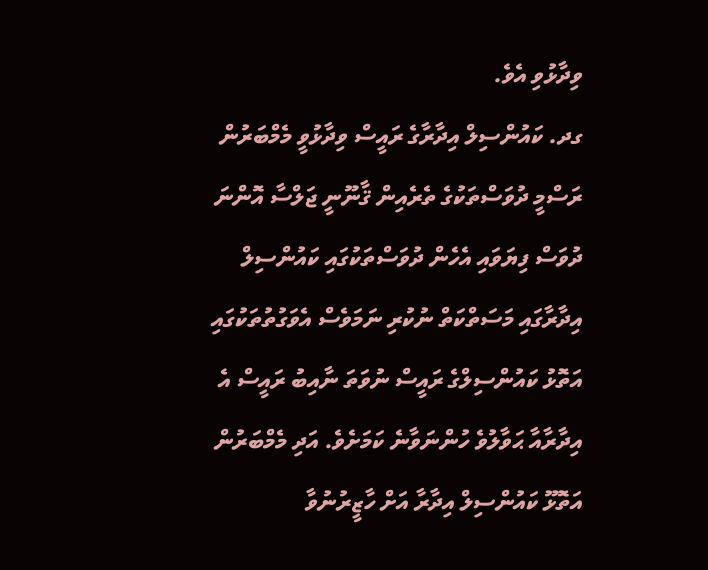ވިދާޅުވި އެވެ.
ގދ. ކައުންސިލް އިދާރާގެ ރައީސް ވިދާޅުވީ މެމްބަރުން ރަސްމީ ދުވަސްތަކުގެ ތެރެއިން ޤާނޫނީ ޖަލްސާ އޮންނަ ދުވަސް ފިޔަވައި އެހެން ދުވަސްތަކުގައި ކައުންސިލް އިދާރާގައި މަސަތްކަތް ނުކުރި ނަމަވެސް އެވަގުތުތަކުގައި އަތޮޅު ކައުންސިލްގެ ރައީސް ނުވަތަ ނާއިބު ރައީސް އެ އިދާރާއާ ޙަވާލުވެ ހުންނަވާނެ ކަމަށެވެ. އަދި މެމްބަރުން އަތޮޅޫ ކައުންސިލް އިދާރާ އަށް ހާޒީރުނުވާ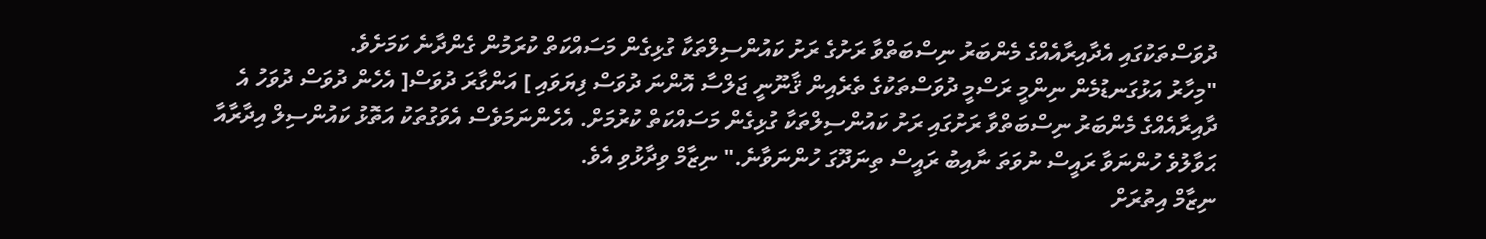ދުވަސްތަކުގައި އެދާއިރާއެއްގެ މެންބަރު ނިސްބަތްވާ ރަށުގެ ރަށު ކައުންސިލްތަކާ ގުޅިގެން މަސައްކަތް ކުރަމުން ގެންދާނެ ކަމަށެވެ.
"މިހާރު އަޅުގަނޑުމެން ނިންމީ ރަސްމީ ދުވަސްތަކުގެ ތެރެއިން ޤާނޫނީ ޖަލްސާ އޮންނަ ދުވަސް ފިޔަވައި ] އަންގާރަ ދުވަސް[ އެހެން ދުވަސް ދުވަހު އެ ދާއިރާއެއްގެ މެންބަރު ނިސްބަތްވާ ރަށުގައި ރަށު ކައުންސިލްތަކާ ގުޅިގެން މަސައްކަތް ކުރުމަށް. އެހެންނަމަވެސް އެވަގުތަކު އަތޮޅު ކައުންސިލް އިދާރާއާ ޙަވާލުވެ ހުންނަވާ ރައީސް ނުވަތަ ނާއިބު ރައީސް ތިނަދޫގަ ހުންނަވާނެ." ނިޒާމް ވިދާޅުވި އެވެ.
ނިޒާމް އިތުރަށް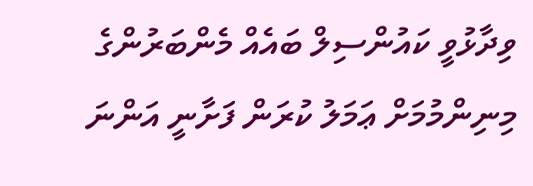ވިދާޅުވީ ކައުންސިލް ބައެއް މެންބަރުންގެ މިނިންމުމަށް ޢަމަލު ކުރަން ފަށާނީ އަންނަ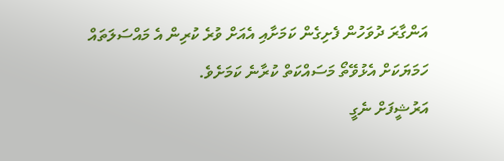އަންގާރަ ދުވަހުން ފެށިގެން ކަމަށާއި އެއަށް ވުރެ ކުރިން އެ މައްސަލަތައް ހަމަޔަކަށް އެޅުވޭތޯ މަސައްކަތް ކުރާނެ ކަމަށެވެ.
އަރުޝީފަށް ނެގީ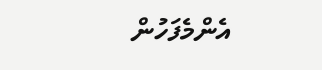އެންމެފަހުން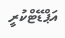އަޕްޑޭޓްކުރީ